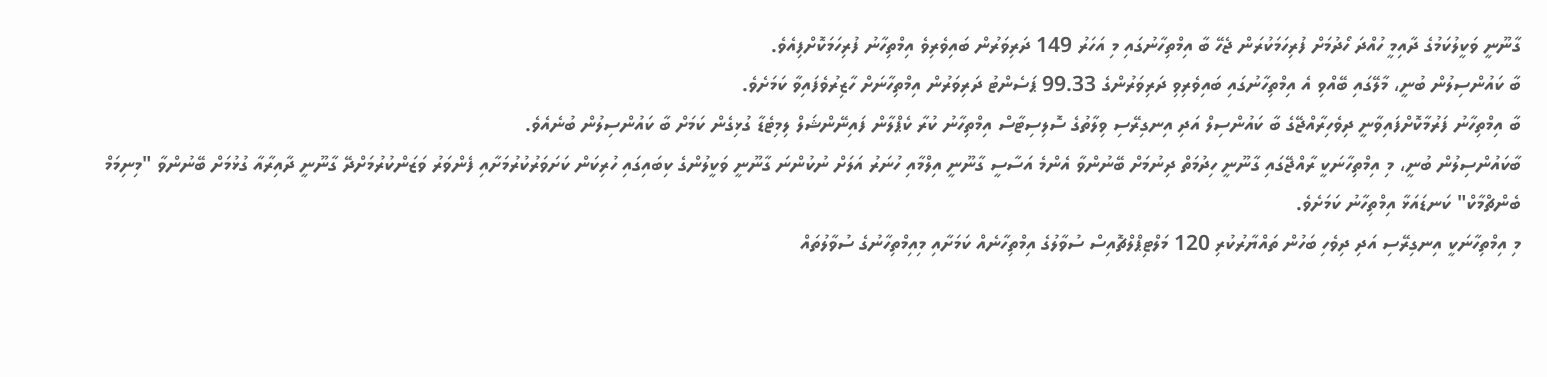ގާނޫނީ ވަކީލުކަމުގެ ދާއިމީ ހުއްދަ ހޯދުމަށް ފުރިހަމަކުރަން ޖެހޭ ބާ އިމްތިހާނުގައި މި އަހަރު 149 ދަރިވަރުން ބައިވެރިވެ އިމްތިހާނު ފުރިހަމަކޮށްފިއެވެ.
ބާ ކައުންސިލުން ބުނީ، މާލޭގައި ބޭއްވި އެ އިމްތިހާނުގައި ބައިވެރިވި ދަރިވަރުންގެ 99.33 ޕަސެންޓު ދަރިވަރުން އިމްތިހާނަށް ހާޒިރުވެފައިވާ ކަމަށެވެ.
ބާ އިމްތިހާނު ފަރުމާކޮށްފައިވާނީ ދިވެހިރާއްޖޭގެ ބާ ކައުންސިލް އަދި އިނގިރޭސި ވިލާތުގެ ސޮލިސިޓާސް އިމްތިހާނު ކުރާ ކެޕްލާން ފައިނޭންޝަލް ލިމިޓެޑާ ގުޅިގެން ކަމަށް ބާ ކައުންސިލުން ބުނެއެވެ.
ބާކައުންސިލުން ބުނީ، މި އިމްތިހާނަކީ ރާއްޖޭގައި ގާނޫނީ ހިދުމަތް ދިނުމަށް ބޭނުންވާ އެންމެ އަސާސީ ގާނޫނީ އިލްމާއި ހުނަރު އަލަށް ނުކުންނަ ގާނޫނީ ވަކީލުންގެ ކިބައިގައި ހުރިކަން ކަށަވަރުކުރުމަށާއި ފެންވަރު ވަޒަންކުރުމަށްދޭ ގާނޫނީ ދާއިރާއާ ގުޅުމަށް ބޭނުންވާ "މިނިމަމް ބެންޗްމާކް" ކަނޑައަޅާ އިމްތިހާނު ކަމަށެވެ.
މި އިމްތިހާނަކީ އިނގިރޭސި އަދި ދިވެހި ބަހުން ތައްޔާރުކުރި 120 މަލްޓިޕްލްޗޮއިސް ސުވާލުގެ އިމްތިހާނެއް ކަމަށާއި މިއިމްތިހާނުގެ ސުވާލުތައް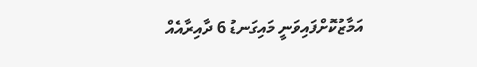އަމާޒުކޮށްފައިވަނީ މައިގަނޑު 6 ދާއިރާއެއް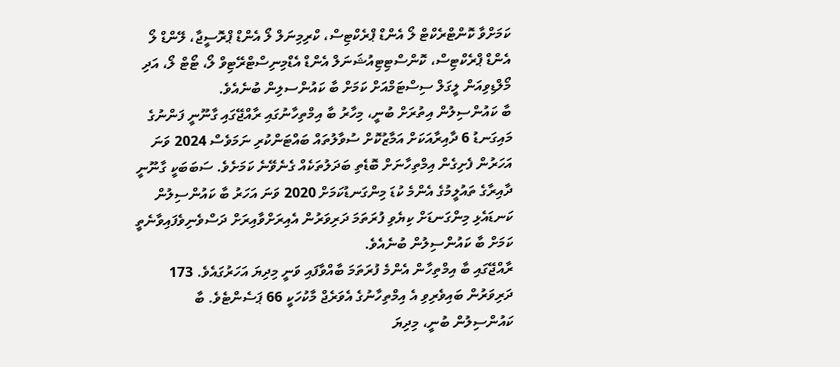ކަމަށްވާ ކޮންޓްރެކްޓް ލޯ އެންޑް ޕްރެކްޓިސް، ކްރިމިނަލް ލޯ އެންޑް ޕްރޮސީޖާ، ލޭންޑް ލޯ އެންޑް ޕްރެކްޓިސް، ކޮންސްޓިޓިއުޝަނަލް އެންޑް އެޑްމިނިސްޓްރޭޓިވް ލޯ، ޓޯޓް ލޯ، އަދި މޯލްޑިވިއަން ލީގަލް ސިސްޓަމްއަށް ކަމަށް ބާ ކައުންސލިން ބުނެއެވެ.
ބާ ކައުންސިލުން އިތުރަށް ބުނީ، މިހާރު ބާ އިމްތިހާނުގައި ރާއްޖޭގައި ގާނޫނީ ފަންނުގެ މައިގަނޑު 6 ދާއިރާއަކަށް އަމާޒުކޮށް ސުވާލުތައް ބައްޓަންކުރި ނަމަވެސް 2024 ވަނަ އަހަރުން ފެށިގެން އިމްތިހާނަށް ބޮޑެތި ބަދަލުތަކެއް ގެނެވޭނެ ކަމަށެވެ. ސަބަބަކީ ގާނޫނީ ދާއިރާގެ ތައުލީމުގެ އެންމެ ކުޑަ މިންގަނޑުކަމަށް 2020 ވަނަ އަހަރު ބާ ކައުންސިލުން ކަނޑައެޅި މިންގަނޑަށް ކިޔެވި ފުރަތަމަ ދަރިވަރުން އެއިރަށްވާއިރަށް ދަސްވެނިވެފައިވާނެތީ ކަމަށް ބާ ކައުންސިލުން ބުނެއެވެ.
ރާއްޖޭގައި ބާ އިމްތިހާން އެންމެ ފުރަތަމަ ބާއްވާފައި ވަނީ މިދިޔަ އަހަރުގައެވެ. 173 ދަރިވަރުން ބައިވެރިވި އެ އިމްތިހާނުގެ އެވަރެޖް މާކުހަކީ 66 ޕަސެންޓެވެ. ބާ ކައުންސިލުން ބުނީ، މިދިޔަ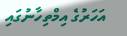އަހަރުގެ އިމްތިހާނުގައި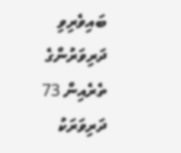ބައިވެރިވި ދަރިވަރުންގެ ތެރެއިން 73 ދަރިވަރަކު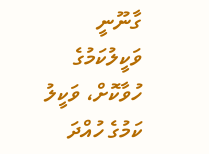ގާނޫނީ ވަކީލުކަމުގެ ހުވާކޮށް، ވަކީލު ކަމުގެ ހުއްދަ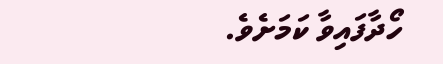ހޯދާފައިވާ ކަމަށެވެ.